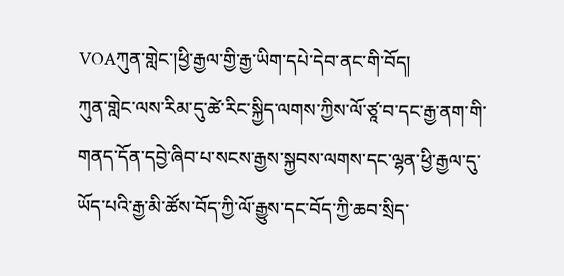VOAཀུན་གླེང་།ཕྱི་རྒྱལ་གྱི་རྒྱ་ཡིག་དཔེ་དེབ་ནང་གི་བོད།
ཀུན་གླེང་ལས་རིམ་དུ་ཚེ་རིང་སྐྱིད་ལགས་ཀྱིས་ལོ་ཙཱ་བ་དང་རྒྱ་ནག་གི་གནད་དོན་དབྱེ་ཞིབ་པ་སངས་རྒྱས་སྐྱབས་ལགས་དང་ལྷན་ཕྱི་རྒྱལ་དུ་ཡོད་པའི་རྒྱ་མི་ཚོས་བོད་ཀྱི་ལོ་རྒྱུས་དང་བོད་ཀྱི་ཆབ་སྲིད་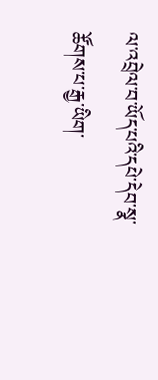ལ་འབྲེལ་བ་ཡོད་པའི་དཔེ་དེབ་སྣ་ཚོགས་པ་རྒྱ་ཡིག་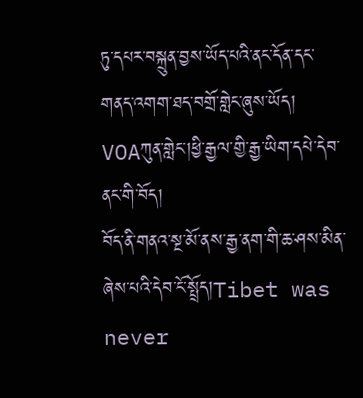ཏུ་དཔར་བསྐྲུན་བྱས་ཡོད་པའི་ནང་དོན་དང་གནད་འགག་ཐད་བགྲོ་གླེང་ཞུས་ཡོད།
VOAཀུན་གླེང་།ཕྱི་རྒྱལ་གྱི་རྒྱ་ཡིག་དཔེ་དེབ་ནང་གི་བོད།
བོད་ནི་གནའ་སྔ་མོ་ནས་རྒྱ་ནག་གི་ཆ་ཤས་མིན་ཞེས་པའི་དེབ་ངོ་སྤྲོད།Tibet was never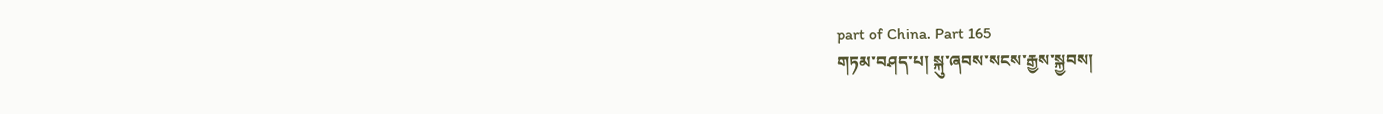part of China. Part 165
གཏམ་བཤད་པ། སྐུ་ཞབས་སངས་རྒྱས་སྐྱབས།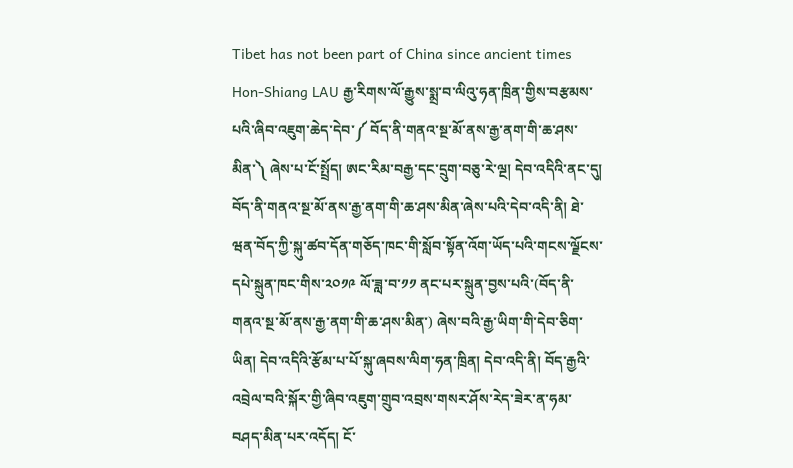Tibet has not been part of China since ancient times Hon-Shiang LAU རྒྱ་རིགས་ལོ་རྒྱུས་སྨྲ་བ་ལིའུ་ཧན་ཁྲིན་གྱིས་བརྩམས་པའི་ཞིབ་འཇུག་ཆེད་དེབ་༼ བོད་ནི་གནའ་སྔ་མོ་ནས་རྒྱ་ནག་གི་ཆ་ཤས་མིན་༽ ཞེས་པ་ངོ་སྤྲོད། ཨང་རིམ་བརྒྱ་དང་དྲུག་བཅུ་རེ་ལྔ། དེབ་འདིའི་ནང་དུ། བོད་ནི་གནའ་སྔ་མོ་ནས་རྒྱ་ནག་གི་ཆ་ཤས་མིན་ཞེས་པའི་དེབ་འདི་ནི། ཐེ་ཝན་བོད་ཀྱི་སྐུ་ཚབ་དོན་གཅོད་ཁང་གི་སློབ་སྟོན་འོག་ཡོད་པའི་གངས་ལྗོངས་དཔེ་སྐྲུན་ཁང་གིས་༢༠༡༩ ལོ་ཟླ་བ་༡༡ ནང་པར་སྐྲུན་བྱས་པའི་(བོད་ནི་གནའ་སྔ་མོ་ནས་རྒྱ་ནག་གི་ཆ་ཤས་མིན་) ཞེས་བའི་རྒྱ་ཡིག་གི་དེབ་ཅིག་ཡིན། དེབ་འདིའི་རྩོམ་པ་པོ་སྐུ་ཞབས་ལིག་ཧན་ཁྲིན། དེབ་འདི་ནི། བོད་རྒྱའི་འབྲེལ་བའི་སྐོར་གྱི་ཞིབ་འཇུག་གྲུབ་འབྲས་གསར་ཤོས་རེད་ཟེར་ན་ཧམ་བཤད་མིན་པར་འདོད། ངོ་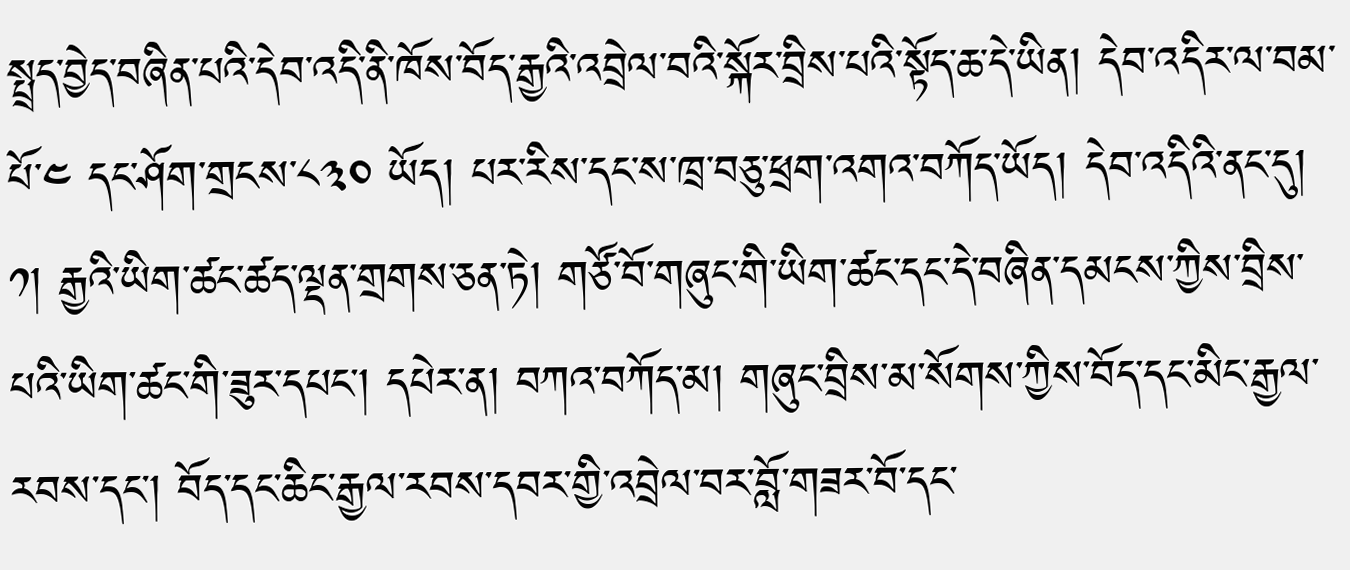སྤྲད་བྱེད་བཞིན་པའི་དེབ་འདི་ནི་ཁོས་བོད་རྒྱའི་འབྲེལ་བའི་སྐོར་བྲིས་པའི་སྟོད་ཆ་དེ་ཡིན། དེབ་འདིར་ལ་བམ་པོ་༤ དང་ཤོག་གྲངས་༨༣༠ ཡོད། པར་རིས་དང་ས་ཁྲ་བཅུ་ཕྲག་འགའ་བཀོད་ཡོད། དེབ་འདིའི་ནང་དུ། ༡། རྒྱའི་ཡིག་ཚང་ཚད་ལྡན་གྲགས་ཅན་ཏེ། གཙོ་བོ་གཞུང་གི་ཡིག་ཚང་དང་དེ་བཞིན་དམངས་ཀྱིས་བྲིས་པའི་ཡིག་ཚང་གི་ཟུར་དཔང་། དཔེར་ན། བཀའ་བཀོད་མ། གཞུང་བྲིས་མ་སོགས་ཀྱིས་བོད་དང་མིང་རྒྱལ་རབས་དང་། བོད་དང་ཆིང་རྒྱལ་རབས་དབར་གྱི་འབྲེལ་བར་བློ་གཟར་བོ་དང་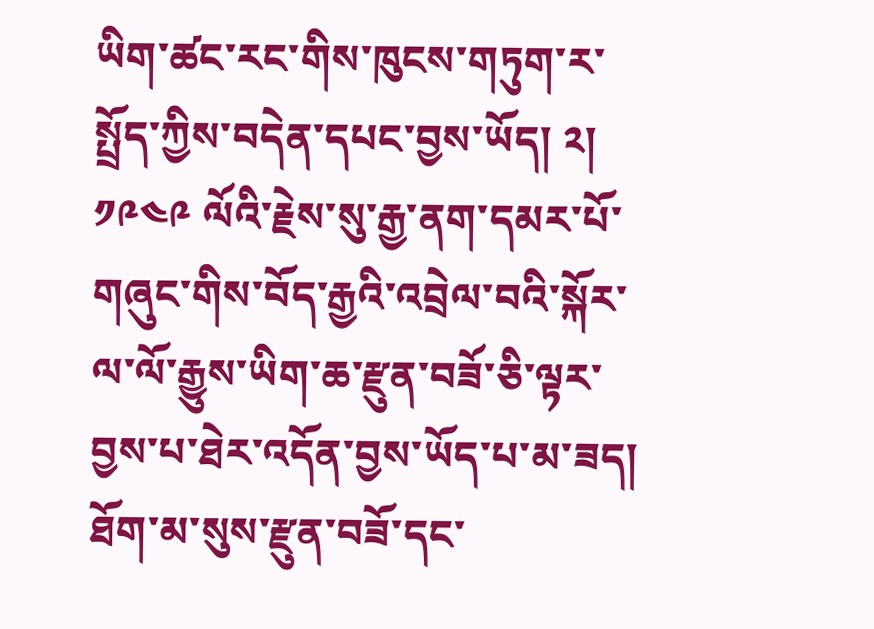ཡིག་ཚང་རང་གིས་ཁུངས་གཏུག་ར་སྤྲོད་ཀྱིས་བདེན་དཔང་བྱས་ཡོད། ༢། ༡༩༤༩ ལོའི་རྗེས་སུ་རྒྱ་ནག་དམར་པོ་གཞུང་གིས་བོད་རྒྱའི་འབྲེལ་བའི་སྐོར་ལ་ལོ་རྒྱུས་ཡིག་ཆ་རྫུན་བཟོ་ཅི་ལྟར་བྱས་པ་ཐེར་འདོན་བྱས་ཡོད་པ་མ་ཟད། ཐོག་མ་སུས་རྫུན་བཟོ་དང་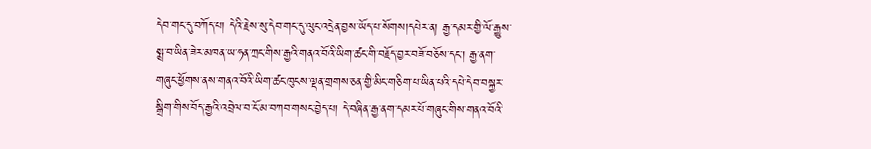དེབ་གང་དུ་བཀོད་པ། དེའི་རྗེས་སུ་དེབ་གང་དུ་ལུང་འདྲེན་བྱས་ཡོད་པ་སོགས།དཔེར་ན། རྒྱ་དམར་གྱི་ལོ་རྒྱུས་སྨྲ་བ་ཡིན་ཟེར་མཁན་ཡ་ཧན་ཀྲང་གིས་རྒྱའི་གནའ་བོའི་ཡིག་ཚང་གི་བརྗོད་བྱར་བཟོ་བཅོས་དང་། རྒྱ་ནག་གཞུང་ཕྱོགས་ནས་གནའ་བོའི་ཡིག་ཚང་ཁུངས་ལྡན་གྲགས་ཅན་གྱི་མིང་གཅིག་པ་ཡིན་པའི་དཔེ་དེབ་བསྐྱར་སྒྲིག་གིས་བོད་རྒྱའི་འབྲེལ་བ་ངོ་མ་བཀབ་གསང་བྱེད་པ། དེ་བཞིན་རྒྱ་ནག་དམར་པོ་གཞུང་གིས་གནའ་བོའི་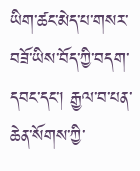ཡིག་ཚང་མེད་པ་གསར་བཟོ་ཡིས་བོད་ཀྱི་བདག་དབང་དང་། རྒྱལ་བ་པན་ཆེན་སོགས་ཀྱི་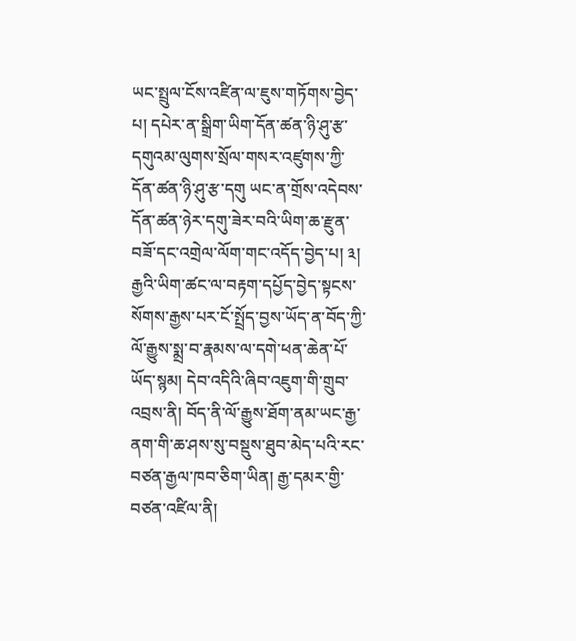ཡང་སྤྲུལ་ངོས་འཛིན་ལ་ཇུས་གཏོགས་བྱེད་པ། དཔེར་ན་སྒྲིག་ཡིག་དོན་ཚན་ཉི་ཤུ་རྩ་དགུའམ་ལུགས་སྲོལ་གསར་འཛུགས་ཀྱི་དོན་ཚན་ཉི་ཤུ་རྩ་དགུ ཡང་ན་གྲོས་འདེབས་དོན་ཚན་ཉེར་དགུ་ཟེར་བའི་ཡིག་ཆ་རྫུན་བཟོ་དང་འགྲེལ་ལོག་གང་འདོད་བྱེད་པ། ༣། རྒྱའི་ཡིག་ཚང་ལ་བརྟག་དཔྱོད་བྱེད་སྟངས་སོགས་རྒྱས་པར་ངོ་སྤྲོད་བྱས་ཡོད་ན་བོད་ཀྱི་ལོ་རྒྱུས་སྨྲ་བ་རྣམས་ལ་དགེ་ཕན་ཆེན་པོ་ཡོད་སྙམ། དེབ་འདིའི་ཞིབ་འཇུག་གི་གྲུབ་འབྲས་ནི། བོད་ནི་ལོ་རྒྱུས་ཐོག་ནམ་ཡང་རྒྱ་ནག་གི་ཆ་ཤས་སུ་བསྡུས་ཐུབ་མེད་པའི་རང་བཙན་རྒྱལ་ཁབ་ཅིག་ཡིན། རྒྱ་དམར་གྱི་བཙན་འཛིལ་ནི།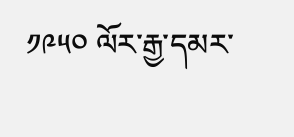༡༩༥༠ ལོར་རྒྱ་དམར་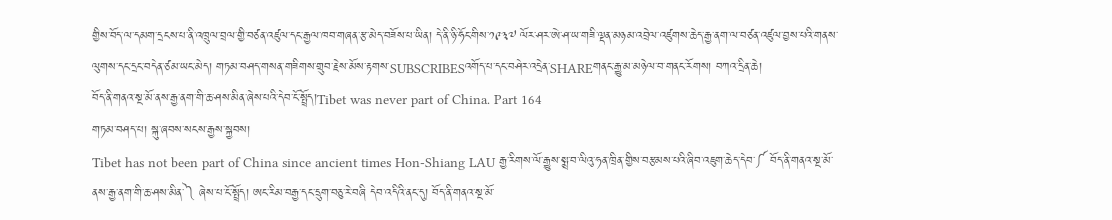གྱིས་བོད་ལ་དམག་དྲངས་པ་ནི་འཁྲུལ་བྲལ་གྱི་བཙན་འཛུལ་དང་རྒྱལ་ཁབ་གཞན་རྩ་མེད་བཟོས་པ་ཡིན། དེ་ནི་ཉི་ཧོང་གིས་༡༩༣༧ ལོར་ཤར་ཨེ་ཤ་ཡ་གཟི་ལྡན་མཉམ་འབྲེལ་འཛུགས་ཆེད་རྒྱ་ནག་ལ་བཙན་འཛུལ་བྱས་པའི་གནས་ལུགས་དང་དྲང་བདེན་ཙམ་ཡང་མེད། གཏམ་བཤད་གསན་གཟིགས་གྲུབ་རྗེས་མོས་རྟགས་SUBSCRIBESའགོད་པ་དང་བཤེར་འདྲེན་SHAREགནང་རྒྱུ་མ་མཉེལ་བ་གནང་རོགས། བཀའ་དྲིན་ཆེ།
བོད་ནི་གནའ་སྔ་མོ་ནས་རྒྱ་ནག་གི་ཆ་ཤས་མིན་ཞེས་པའི་དེབ་ངོ་སྤྲོད།Tibet was never part of China. Part 164
གཏམ་བཤད་པ། སྐུ་ཞབས་སངས་རྒྱས་སྐྱབས།
Tibet has not been part of China since ancient times Hon-Shiang LAU རྒྱ་རིགས་ལོ་རྒྱུས་སྨྲ་བ་ལིའུ་ཧན་ཁྲིན་གྱིས་བརྩམས་པའི་ཞིབ་འཇུག་ཆེད་དེབ་༼ བོད་ནི་གནའ་སྔ་མོ་ནས་རྒྱ་ནག་གི་ཆ་ཤས་མིན་༽ ཞེས་པ་ངོ་སྤྲོད། ཨང་རིམ་བརྒྱ་དང་དྲུག་བཅུ་རེ་བཞི དེབ་འདིའི་ནང་དུ། བོད་ནི་གནའ་སྔ་མོ་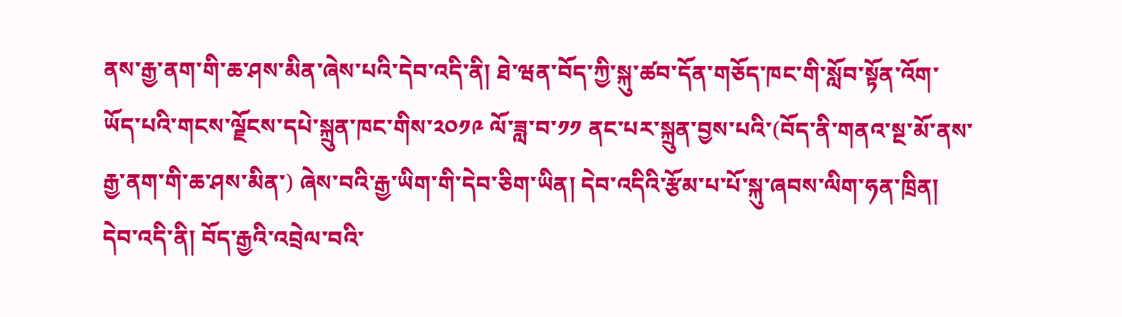ནས་རྒྱ་ནག་གི་ཆ་ཤས་མིན་ཞེས་པའི་དེབ་འདི་ནི། ཐེ་ཝན་བོད་ཀྱི་སྐུ་ཚབ་དོན་གཅོད་ཁང་གི་སློབ་སྟོན་འོག་ཡོད་པའི་གངས་ལྗོངས་དཔེ་སྐྲུན་ཁང་གིས་༢༠༡༩ ལོ་ཟླ་བ་༡༡ ནང་པར་སྐྲུན་བྱས་པའི་(བོད་ནི་གནའ་སྔ་མོ་ནས་རྒྱ་ནག་གི་ཆ་ཤས་མིན་) ཞེས་བའི་རྒྱ་ཡིག་གི་དེབ་ཅིག་ཡིན། དེབ་འདིའི་རྩོམ་པ་པོ་སྐུ་ཞབས་ལིག་ཧན་ཁྲིན། དེབ་འདི་ནི། བོད་རྒྱའི་འབྲེལ་བའི་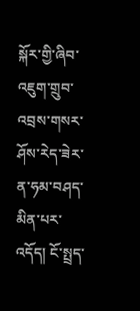སྐོར་གྱི་ཞིབ་འཇུག་གྲུབ་འབྲས་གསར་ཤོས་རེད་ཟེར་ན་ཧམ་བཤད་མིན་པར་འདོད། ངོ་སྤྲད་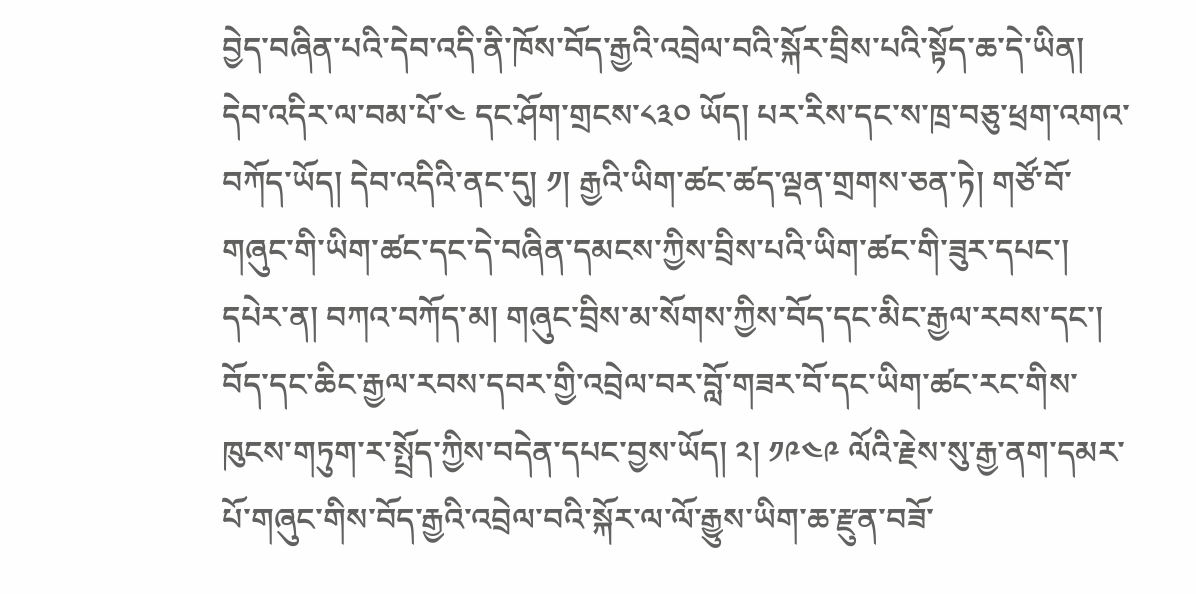བྱེད་བཞིན་པའི་དེབ་འདི་ནི་ཁོས་བོད་རྒྱའི་འབྲེལ་བའི་སྐོར་བྲིས་པའི་སྟོད་ཆ་དེ་ཡིན། དེབ་འདིར་ལ་བམ་པོ་༤ དང་ཤོག་གྲངས་༨༣༠ ཡོད། པར་རིས་དང་ས་ཁྲ་བཅུ་ཕྲག་འགའ་བཀོད་ཡོད། དེབ་འདིའི་ནང་དུ། ༡། རྒྱའི་ཡིག་ཚང་ཚད་ལྡན་གྲགས་ཅན་ཏེ། གཙོ་བོ་གཞུང་གི་ཡིག་ཚང་དང་དེ་བཞིན་དམངས་ཀྱིས་བྲིས་པའི་ཡིག་ཚང་གི་ཟུར་དཔང་། དཔེར་ན། བཀའ་བཀོད་མ། གཞུང་བྲིས་མ་སོགས་ཀྱིས་བོད་དང་མིང་རྒྱལ་རབས་དང་། བོད་དང་ཆིང་རྒྱལ་རབས་དབར་གྱི་འབྲེལ་བར་བློ་གཟར་བོ་དང་ཡིག་ཚང་རང་གིས་ཁུངས་གཏུག་ར་སྤྲོད་ཀྱིས་བདེན་དཔང་བྱས་ཡོད། ༢། ༡༩༤༩ ལོའི་རྗེས་སུ་རྒྱ་ནག་དམར་པོ་གཞུང་གིས་བོད་རྒྱའི་འབྲེལ་བའི་སྐོར་ལ་ལོ་རྒྱུས་ཡིག་ཆ་རྫུན་བཟོ་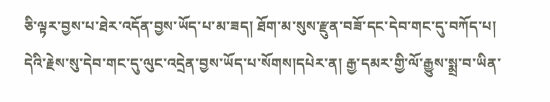ཅི་ལྟར་བྱས་པ་ཐེར་འདོན་བྱས་ཡོད་པ་མ་ཟད། ཐོག་མ་སུས་རྫུན་བཟོ་དང་དེབ་གང་དུ་བཀོད་པ། དེའི་རྗེས་སུ་དེབ་གང་དུ་ལུང་འདྲེན་བྱས་ཡོད་པ་སོགས།དཔེར་ན། རྒྱ་དམར་གྱི་ལོ་རྒྱུས་སྨྲ་བ་ཡིན་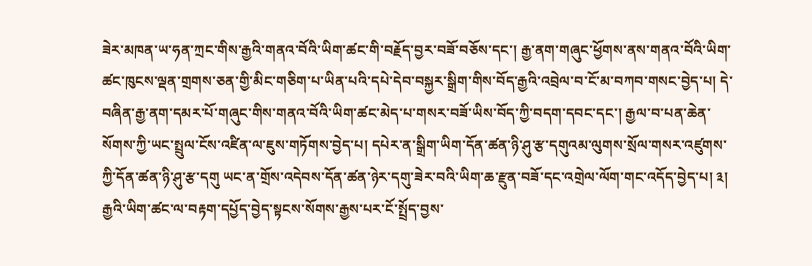ཟེར་མཁན་ཡ་ཧན་ཀྲང་གིས་རྒྱའི་གནའ་བོའི་ཡིག་ཚང་གི་བརྗོད་བྱར་བཟོ་བཅོས་དང་། རྒྱ་ནག་གཞུང་ཕྱོགས་ནས་གནའ་བོའི་ཡིག་ཚང་ཁུངས་ལྡན་གྲགས་ཅན་གྱི་མིང་གཅིག་པ་ཡིན་པའི་དཔེ་དེབ་བསྐྱར་སྒྲིག་གིས་བོད་རྒྱའི་འབྲེལ་བ་ངོ་མ་བཀབ་གསང་བྱེད་པ། དེ་བཞིན་རྒྱ་ནག་དམར་པོ་གཞུང་གིས་གནའ་བོའི་ཡིག་ཚང་མེད་པ་གསར་བཟོ་ཡིས་བོད་ཀྱི་བདག་དབང་དང་། རྒྱལ་བ་པན་ཆེན་སོགས་ཀྱི་ཡང་སྤྲུལ་ངོས་འཛིན་ལ་ཇུས་གཏོགས་བྱེད་པ། དཔེར་ན་སྒྲིག་ཡིག་དོན་ཚན་ཉི་ཤུ་རྩ་དགུའམ་ལུགས་སྲོལ་གསར་འཛུགས་ཀྱི་དོན་ཚན་ཉི་ཤུ་རྩ་དགུ ཡང་ན་གྲོས་འདེབས་དོན་ཚན་ཉེར་དགུ་ཟེར་བའི་ཡིག་ཆ་རྫུན་བཟོ་དང་འགྲེལ་ལོག་གང་འདོད་བྱེད་པ། ༣། རྒྱའི་ཡིག་ཚང་ལ་བརྟག་དཔྱོད་བྱེད་སྟངས་སོགས་རྒྱས་པར་ངོ་སྤྲོད་བྱས་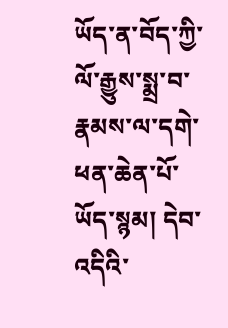ཡོད་ན་བོད་ཀྱི་ལོ་རྒྱུས་སྨྲ་བ་རྣམས་ལ་དགེ་ཕན་ཆེན་པོ་ཡོད་སྙམ། དེབ་འདིའི་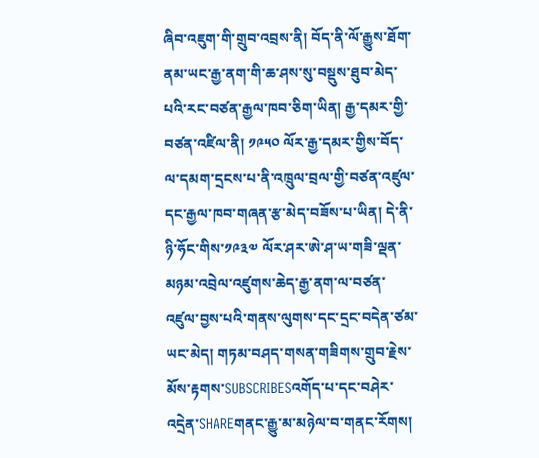ཞིབ་འཇུག་གི་གྲུབ་འབྲས་ནི། བོད་ནི་ལོ་རྒྱུས་ཐོག་ནམ་ཡང་རྒྱ་ནག་གི་ཆ་ཤས་སུ་བསྡུས་ཐུབ་མེད་པའི་རང་བཙན་རྒྱལ་ཁབ་ཅིག་ཡིན། རྒྱ་དམར་གྱི་བཙན་འཛིལ་ནི། ༡༩༥༠ ལོར་རྒྱ་དམར་གྱིས་བོད་ལ་དམག་དྲངས་པ་ནི་འཁྲུལ་བྲལ་གྱི་བཙན་འཛུལ་དང་རྒྱལ་ཁབ་གཞན་རྩ་མེད་བཟོས་པ་ཡིན། དེ་ནི་ཉི་ཧོང་གིས་༡༩༣༧ ལོར་ཤར་ཨེ་ཤ་ཡ་གཟི་ལྡན་མཉམ་འབྲེལ་འཛུགས་ཆེད་རྒྱ་ནག་ལ་བཙན་འཛུལ་བྱས་པའི་གནས་ལུགས་དང་དྲང་བདེན་ཙམ་ཡང་མེད། གཏམ་བཤད་གསན་གཟིགས་གྲུབ་རྗེས་མོས་རྟགས་SUBSCRIBESའགོད་པ་དང་བཤེར་འདྲེན་SHAREགནང་རྒྱུ་མ་མཉེལ་བ་གནང་རོགས།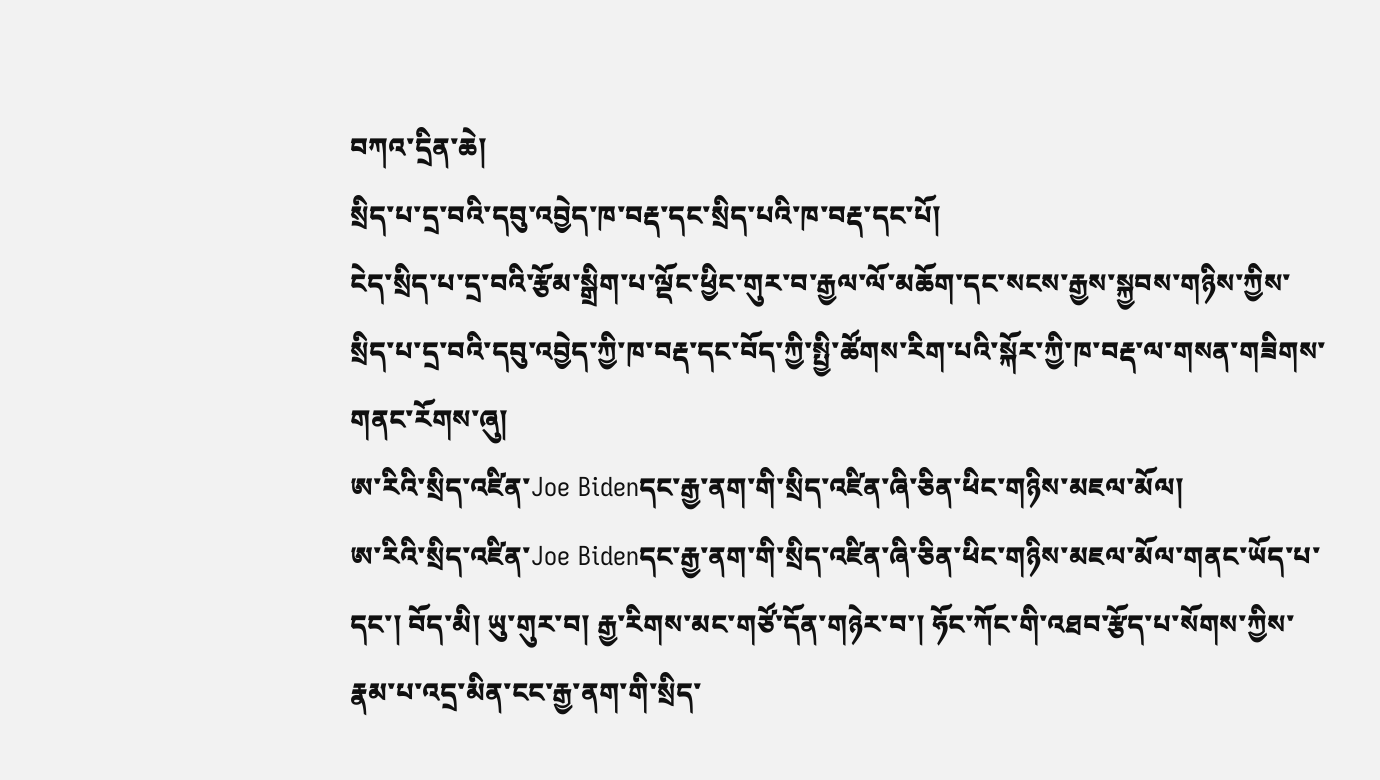བཀའ་དྲིན་ཆེ།
སྲིད་པ་དྲ་བའི་དབུ་འབྱེད་ཁ་བརྡ་དང་སྲིད་པའི་ཁ་བརྡ་དང་པོ།
ངེད་སྲིད་པ་དྲ་བའི་རྩོམ་སྒྲིག་པ་ལྡོང་ཕྱིང་གུར་བ་རྒྱལ་ལོ་མཆོག་དང་སངས་རྒྱས་སྐྱབས་གཉིས་ཀྱིས་སྲིད་པ་དྲ་བའི་དབུ་འབྱེད་ཀྱི་ཁ་བརྡ་དང་བོད་ཀྱི་སྤྱི་ཚོགས་རིག་པའི་སྐོར་ཀྱི་ཁ་བརྡ་ལ་གསན་གཟིགས་གནང་རོགས་ཞུ།
ཨ་རིའི་སྲིད་འཛིན་Joe Bidenདང་རྒྱ་ནག་གི་སྲིད་འཛིན་ཞི་ཅིན་ཕིང་གཉིས་མཇལ་མོལ།
ཨ་རིའི་སྲིད་འཛིན་Joe Bidenདང་རྒྱ་ནག་གི་སྲིད་འཛིན་ཞི་ཅིན་ཕིང་གཉིས་མཇལ་མོལ་གནང་ཡོད་པ་དང་། བོད་མི། ཡུ་གུར་བ། རྒྱ་རིགས་མང་གཙོ་དོན་གཉེར་བ་། ཧོང་ཀོང་གི་འཐབ་རྩོད་པ་སོགས་ཀྱིས་རྣམ་པ་འདྲ་མིན་ངང་རྒྱ་ནག་གི་སྲིད་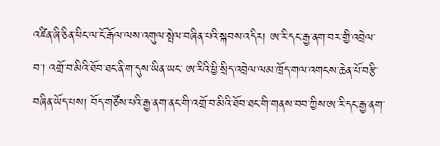འཛིན་ཞི་ཅིན་ཕིང་ལ་ངོ་རྒོལ་ལས་འགུལ་སྤེལ་བཞིན་པའི་སྐབས་འདིར། ཨ་རི་དང་རྒྱ་ནག་བར་གྱི་འབྲེལ་བ་། འགྲོ་བ་མིའི་ཐོབ་ཐང་ནི་ག་དུས་ཡིན་ཡང་ ཨ་རིའི་ཕྱི་སྲིད་འབྲེལ་ལམ་ཁྲོད་གལ་འགངས་ཆེན་པོ་བརྩི་བཞིན་ཡོད་པས། བོད་གཙོས་པའི་རྒྱ་ནག་ནང་གི་འགྲོ་བ་མིའི་ཐོབ་ཐང་གི་གནས་བབ་ཀྱིས་ཨ་རི་དང་རྒྱ་ནག་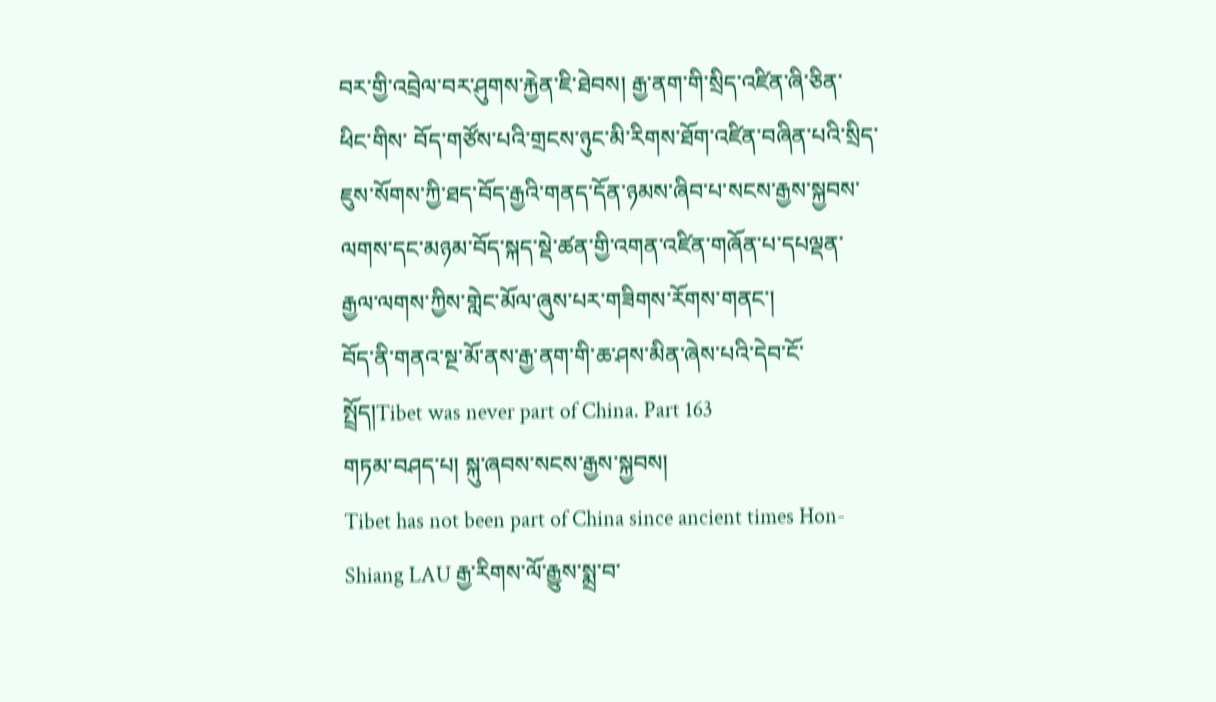བར་གྱི་འབྲེལ་བར་ཤུགས་རྐྱེན་ཇི་ཐེབས། རྒྱ་ནག་གི་སྲིད་འཛིན་ཞི་ཅིན་ཕིང་གིས་ བོད་གཙོས་པའི་གྲངས་ཉུང་མི་རིགས་ཐོག་འཛིན་བཞིན་པའི་སྲིད་ཇུས་སོགས་ཀྱི་ཐད་བོད་རྒྱའི་གནད་དོན་ཉམས་ཞིབ་པ་སངས་རྒྱས་སྐྱབས་ལགས་དང་མཉམ་བོད་སྐད་སྡེ་ཚན་གྱི་འགན་འཛིན་གཞོན་པ་དཔལྡན་རྒྱལ་ལགས་ཀྱིས་གླེང་མོལ་ཞུས་པར་གཟིགས་རོགས་གནང་།
བོད་ནི་གནའ་སྔ་མོ་ནས་རྒྱ་ནག་གི་ཆ་ཤས་མིན་ཞེས་པའི་དེབ་ངོ་སྤྲོད།Tibet was never part of China. Part 163
གཏམ་བཤད་པ། སྐུ་ཞབས་སངས་རྒྱས་སྐྱབས།
Tibet has not been part of China since ancient times Hon-Shiang LAU རྒྱ་རིགས་ལོ་རྒྱུས་སྨྲ་བ་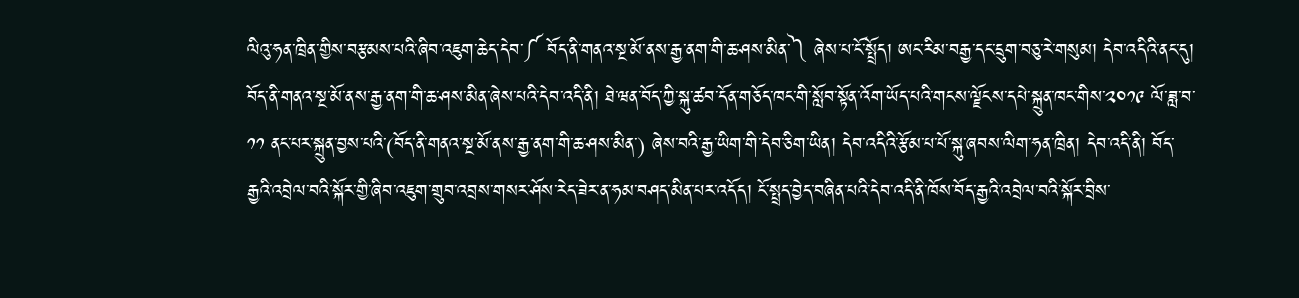ལིའུ་ཧན་ཁྲིན་གྱིས་བརྩམས་པའི་ཞིབ་འཇུག་ཆེད་དེབ་༼ བོད་ནི་གནའ་སྔ་མོ་ནས་རྒྱ་ནག་གི་ཆ་ཤས་མིན་༽ ཞེས་པ་ངོ་སྤྲོད། ཨང་རིམ་བརྒྱ་དང་དྲུག་བཅུ་རེ་གསུམ། དེབ་འདིའི་ནང་དུ། བོད་ནི་གནའ་སྔ་མོ་ནས་རྒྱ་ནག་གི་ཆ་ཤས་མིན་ཞེས་པའི་དེབ་འདི་ནི། ཐེ་ཝན་བོད་ཀྱི་སྐུ་ཚབ་དོན་གཅོད་ཁང་གི་སློབ་སྟོན་འོག་ཡོད་པའི་གངས་ལྗོངས་དཔེ་སྐྲུན་ཁང་གིས་༢༠༡༩ ལོ་ཟླ་བ་༡༡ ནང་པར་སྐྲུན་བྱས་པའི་(བོད་ནི་གནའ་སྔ་མོ་ནས་རྒྱ་ནག་གི་ཆ་ཤས་མིན་) ཞེས་བའི་རྒྱ་ཡིག་གི་དེབ་ཅིག་ཡིན། དེབ་འདིའི་རྩོམ་པ་པོ་སྐུ་ཞབས་ལིག་ཧན་ཁྲིན། དེབ་འདི་ནི། བོད་རྒྱའི་འབྲེལ་བའི་སྐོར་གྱི་ཞིབ་འཇུག་གྲུབ་འབྲས་གསར་ཤོས་རེད་ཟེར་ན་ཧམ་བཤད་མིན་པར་འདོད། ངོ་སྤྲད་བྱེད་བཞིན་པའི་དེབ་འདི་ནི་ཁོས་བོད་རྒྱའི་འབྲེལ་བའི་སྐོར་བྲིས་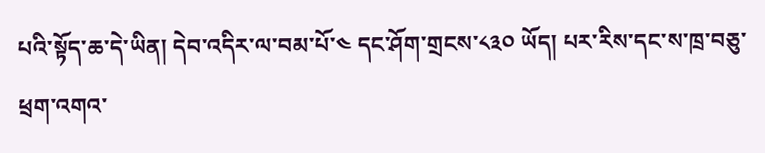པའི་སྟོད་ཆ་དེ་ཡིན། དེབ་འདིར་ལ་བམ་པོ་༤ དང་ཤོག་གྲངས་༨༣༠ ཡོད། པར་རིས་དང་ས་ཁྲ་བཅུ་ཕྲག་འགའ་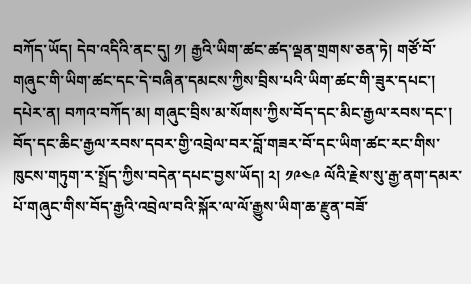བཀོད་ཡོད། དེབ་འདིའི་ནང་དུ། ༡། རྒྱའི་ཡིག་ཚང་ཚད་ལྡན་གྲགས་ཅན་ཏེ། གཙོ་བོ་གཞུང་གི་ཡིག་ཚང་དང་དེ་བཞིན་དམངས་ཀྱིས་བྲིས་པའི་ཡིག་ཚང་གི་ཟུར་དཔང་། དཔེར་ན། བཀའ་བཀོད་མ། གཞུང་བྲིས་མ་སོགས་ཀྱིས་བོད་དང་མིང་རྒྱལ་རབས་དང་། བོད་དང་ཆིང་རྒྱལ་རབས་དབར་གྱི་འབྲེལ་བར་བློ་གཟར་བོ་དང་ཡིག་ཚང་རང་གིས་ཁུངས་གཏུག་ར་སྤྲོད་ཀྱིས་བདེན་དཔང་བྱས་ཡོད། ༢། ༡༩༤༩ ལོའི་རྗེས་སུ་རྒྱ་ནག་དམར་པོ་གཞུང་གིས་བོད་རྒྱའི་འབྲེལ་བའི་སྐོར་ལ་ལོ་རྒྱུས་ཡིག་ཆ་རྫུན་བཟོ་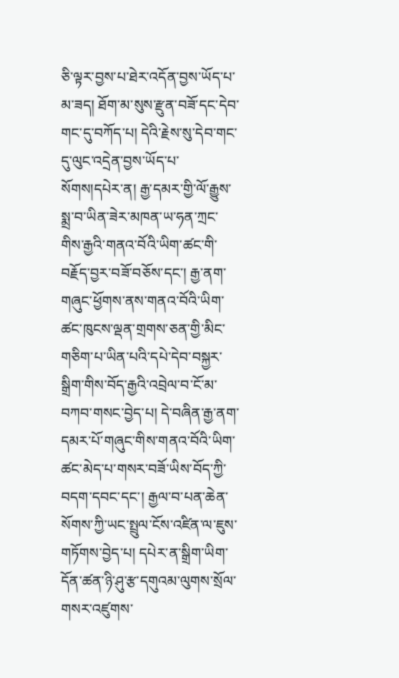ཅི་ལྟར་བྱས་པ་ཐེར་འདོན་བྱས་ཡོད་པ་མ་ཟད། ཐོག་མ་སུས་རྫུན་བཟོ་དང་དེབ་གང་དུ་བཀོད་པ། དེའི་རྗེས་སུ་དེབ་གང་དུ་ལུང་འདྲེན་བྱས་ཡོད་པ་སོགས།དཔེར་ན། རྒྱ་དམར་གྱི་ལོ་རྒྱུས་སྨྲ་བ་ཡིན་ཟེར་མཁན་ཡ་ཧན་ཀྲང་གིས་རྒྱའི་གནའ་བོའི་ཡིག་ཚང་གི་བརྗོད་བྱར་བཟོ་བཅོས་དང་། རྒྱ་ནག་གཞུང་ཕྱོགས་ནས་གནའ་བོའི་ཡིག་ཚང་ཁུངས་ལྡན་གྲགས་ཅན་གྱི་མིང་གཅིག་པ་ཡིན་པའི་དཔེ་དེབ་བསྐྱར་སྒྲིག་གིས་བོད་རྒྱའི་འབྲེལ་བ་ངོ་མ་བཀབ་གསང་བྱེད་པ། དེ་བཞིན་རྒྱ་ནག་དམར་པོ་གཞུང་གིས་གནའ་བོའི་ཡིག་ཚང་མེད་པ་གསར་བཟོ་ཡིས་བོད་ཀྱི་བདག་དབང་དང་། རྒྱལ་བ་པན་ཆེན་སོགས་ཀྱི་ཡང་སྤྲུལ་ངོས་འཛིན་ལ་ཇུས་གཏོགས་བྱེད་པ། དཔེར་ན་སྒྲིག་ཡིག་དོན་ཚན་ཉི་ཤུ་རྩ་དགུའམ་ལུགས་སྲོལ་གསར་འཛུགས་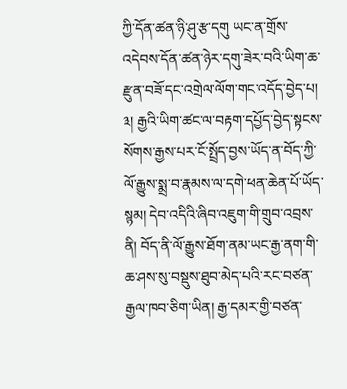ཀྱི་དོན་ཚན་ཉི་ཤུ་རྩ་དགུ ཡང་ན་གྲོས་འདེབས་དོན་ཚན་ཉེར་དགུ་ཟེར་བའི་ཡིག་ཆ་རྫུན་བཟོ་དང་འགྲེལ་ལོག་གང་འདོད་བྱེད་པ། ༣། རྒྱའི་ཡིག་ཚང་ལ་བརྟག་དཔྱོད་བྱེད་སྟངས་སོགས་རྒྱས་པར་ངོ་སྤྲོད་བྱས་ཡོད་ན་བོད་ཀྱི་ལོ་རྒྱུས་སྨྲ་བ་རྣམས་ལ་དགེ་ཕན་ཆེན་པོ་ཡོད་སྙམ། དེབ་འདིའི་ཞིབ་འཇུག་གི་གྲུབ་འབྲས་ནི། བོད་ནི་ལོ་རྒྱུས་ཐོག་ནམ་ཡང་རྒྱ་ནག་གི་ཆ་ཤས་སུ་བསྡུས་ཐུབ་མེད་པའི་རང་བཙན་རྒྱལ་ཁབ་ཅིག་ཡིན། རྒྱ་དམར་གྱི་བཙན་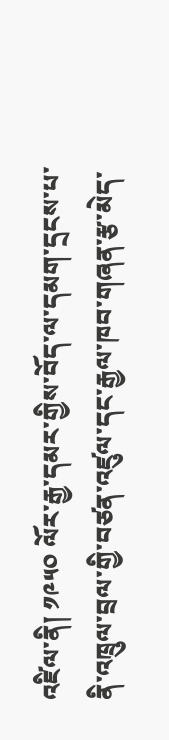འཛིལ་ནི། ༡༩༥༠ ལོར་རྒྱ་དམར་གྱིས་བོད་ལ་དམག་དྲངས་པ་ནི་འཁྲུལ་བྲལ་གྱི་བཙན་འཛུལ་དང་རྒྱལ་ཁབ་གཞན་རྩ་མེད་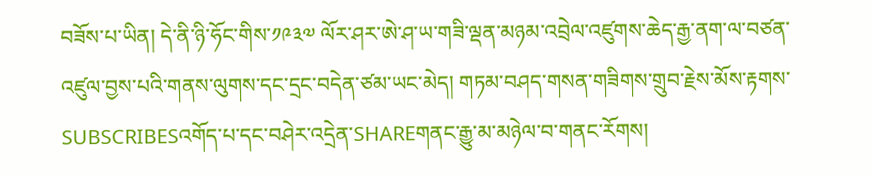བཟོས་པ་ཡིན། དེ་ནི་ཉི་ཧོང་གིས་༡༩༣༧ ལོར་ཤར་ཨེ་ཤ་ཡ་གཟི་ལྡན་མཉམ་འབྲེལ་འཛུགས་ཆེད་རྒྱ་ནག་ལ་བཙན་འཛུལ་བྱས་པའི་གནས་ལུགས་དང་དྲང་བདེན་ཙམ་ཡང་མེད། གཏམ་བཤད་གསན་གཟིགས་གྲུབ་རྗེས་མོས་རྟགས་SUBSCRIBESའགོད་པ་དང་བཤེར་འདྲེན་SHAREགནང་རྒྱུ་མ་མཉེལ་བ་གནང་རོགས།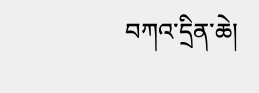བཀའ་དྲིན་ཆེ།